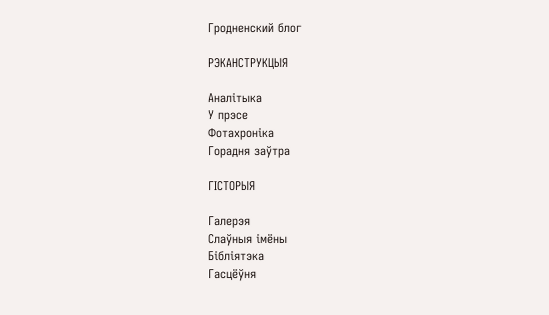Гродненский блог

РЭКАНСТРУКЦЫЯ

Аналітыка
У прэсе
Фотахроніка
Горадня заўтра

ГІСТОРЫЯ

Галерэя
Слаўныя імёны
Бібліятэка
Гасцёўня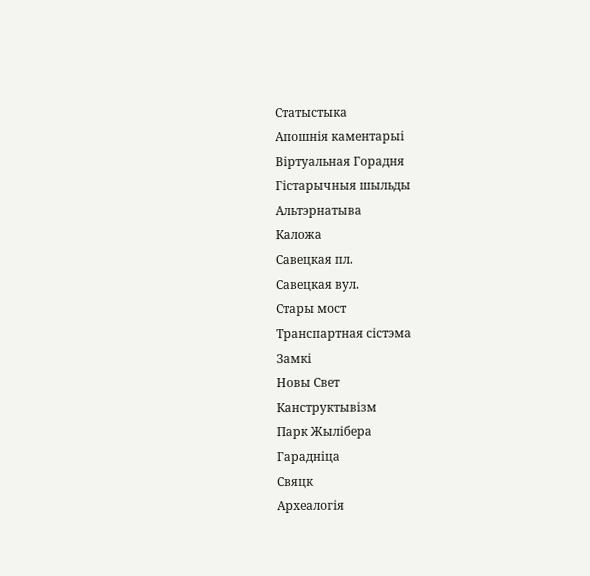Статыстыка
Апошнія каментарыі
Віртуальная Горадня
Гістарычныя шыльды
Альтэрнатыва
Каложа
Савецкая пл.
Савецкая вул.
Стары мост
Транспартная сістэма
Замкі
Новы Свет
Канструктывізм
Парк Жылібера
Гарадніца
Свяцк
Археалогія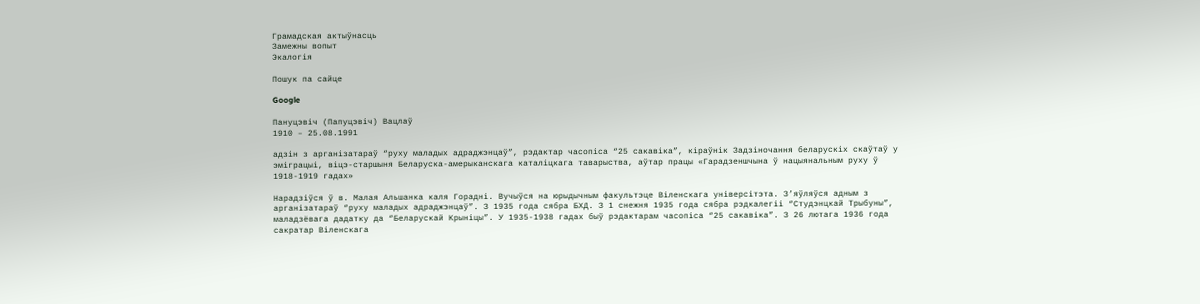Грамадская актыўнасць
Замежны вопыт
Экалогія

Пошук па сайце

Google

Пануцэвіч (Папуцэвіч) Вацлаў
1910 – 25.08.1991

адзін з арганізатараў “руху маладых адраджэнцаў”, рэдактар часопіса “25 сакавіка”, кіраўнік Задзіночання беларускіх скаўтаў у эміграцыі, віцэ-старшыня Беларуска-амерыканскага каталіцкага таварыства, аўтар працы «Гарадзеншчына ў нацыянальным руху ў 1918-1919 гадах»

Нарадзіўся ў в. Малая Альшанка каля Горадні. Вучыўся на юрыдычным факультэце Віленскага універсітэта. З’яўляўся адным з арганізатараў “руху маладых адраджэнцаў”. З 1935 года сябра БХД. З 1 снежня 1935 года сябра рэдкалегіі “Студэнцкай Трыбуны”, маладзёвага дадатку да “Беларускай Крыніцы”. У 1935-1938 гадах быў рэдактарам часопіса “25 сакавіка”. З 26 лютага 1936 года сакратар Віленскага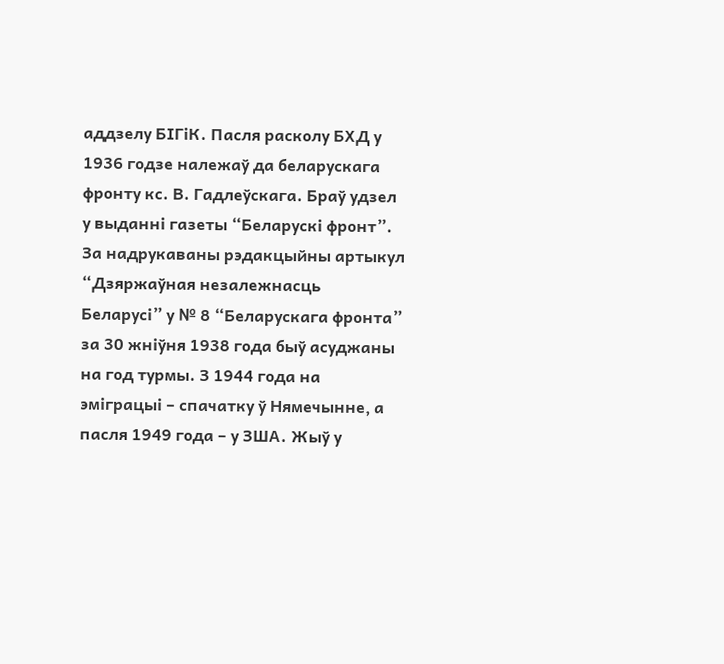аддзелу БІГіК. Пасля расколу БХД у 1936 годзе належаў да беларускага фронту кс. В. Гадлеўскага. Браў удзел у выданні газеты “Беларускі фронт”. За надрукаваны рэдакцыйны артыкул “Дзяржаўная незалежнасць Беларусі” у № 8 “Беларускага фронта” за 30 жніўня 1938 года быў асуджаны на год турмы. З 1944 года на эміграцыі – спачатку ў Нямечынне, а пасля 1949 года – у ЗША. Жыў у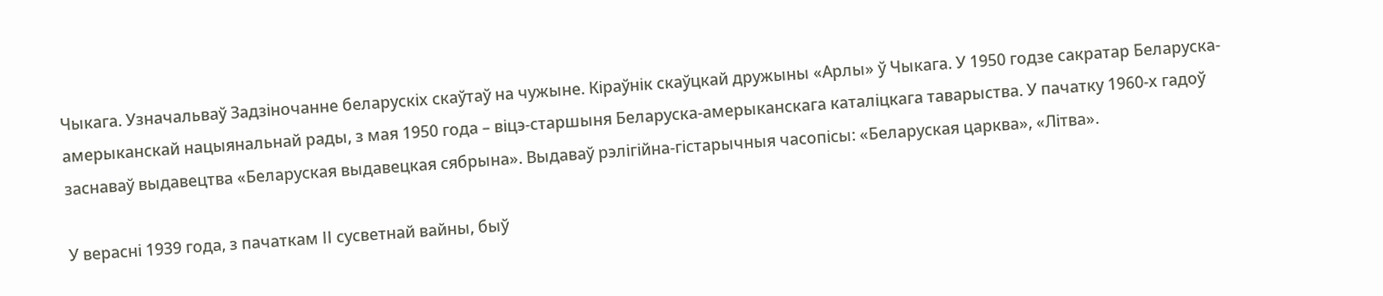Чыкага. Узначальваў Задзіночанне беларускіх скаўтаў на чужыне. Кіраўнік скаўцкай дружыны «Арлы» ў Чыкага. У 1950 годзе сакратар Беларуска-амерыканскай нацыянальнай рады, з мая 1950 года – віцэ-старшыня Беларуска-амерыканскага каталіцкага таварыства. У пачатку 1960-х гадоў заснаваў выдавецтва «Беларуская выдавецкая сябрына». Выдаваў рэлігійна-гістарычныя часопісы: «Беларуская царква», «Літва».

У верасні 1939 года, з пачаткам ІІ сусветнай вайны, быў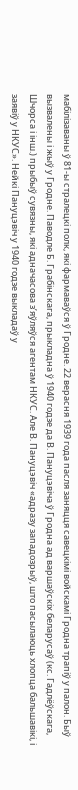мабілізаваны ў 81-ы стралецкі полк, які фармаваўся ў Гродне. 22 верасня 1939 года пасля заняцця савецкімі войскамі Гродна трапіў у палон. Быў вызвалены і жыў у Гродне. Паводле Б. Грабінскага, прыкладна ў 1940 годзе да В. Пануцэвіча ў Гродна ад варшаўскіх беларусаў (кс. Гадлёўскага, Шчорса і інш.) прыбыў сувязны, які адначасова з’яўляўся агентам НКУС. Але В. Пануцэвіч «адразу западозрыў, што пасылаюць хлопца бальшавікі, і заявіў у НКУС». Нейкі Пануцэвіч у 1940 годзе выкладаў у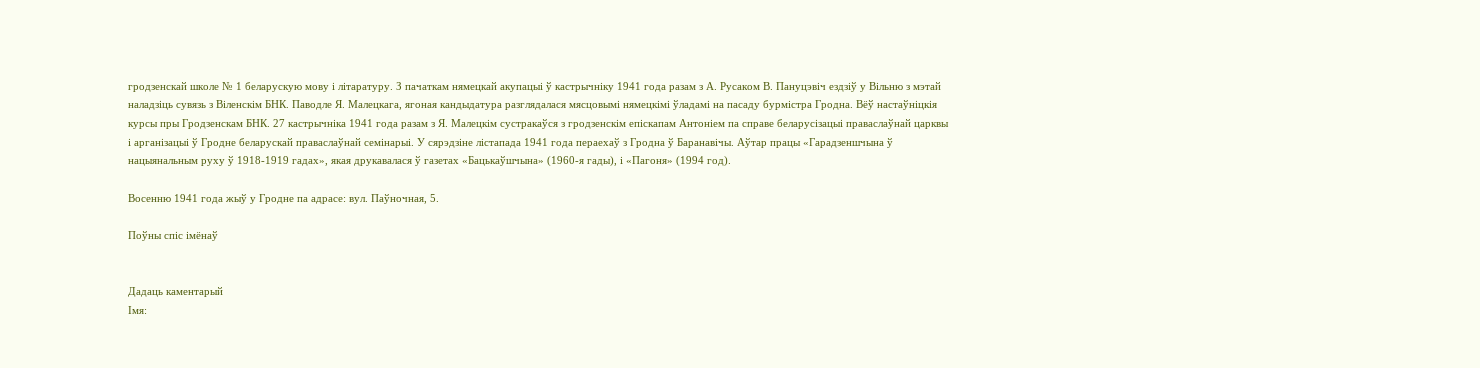гродзенскай школе № 1 беларускую мову і літаратуру. З пачаткам нямецкай акупацыі ў кастрычніку 1941 года разам з А. Русаком В. Пануцэвіч ездзіў у Вільню з мэтай наладзіць сувязь з Віленскім БНК. Паводле Я. Малецкага, ягоная кандыдатура разглядалася мясцовымі нямецкімі ўладамі на пасаду бурмістра Гродна. Вёў настаўніцкія курсы пры Гродзенскам БНК. 27 кастрычніка 1941 года разам з Я. Малецкім сустракаўся з гродзенскім епіскапам Антоніем па справе беларусізацыі праваслаўнай царквы і арганізацыі ў Гродне беларускай праваслаўнай семінарыі. У сярэдзіне лістапада 1941 года пераехаў з Гродна ў Баранавічы. Аўтар працы «Гарадзеншчына ў нацыянальным руху ў 1918-1919 гадах», якая друкавалася ў газетах «Бацькаўшчына» (1960-я гады), і «Пагоня» (1994 год).

Восенню 1941 года жыў у Гродне па адрасе: вул. Паўночная, 5.

Поўны спіс імёнаў


Дадаць каментарый
Імя: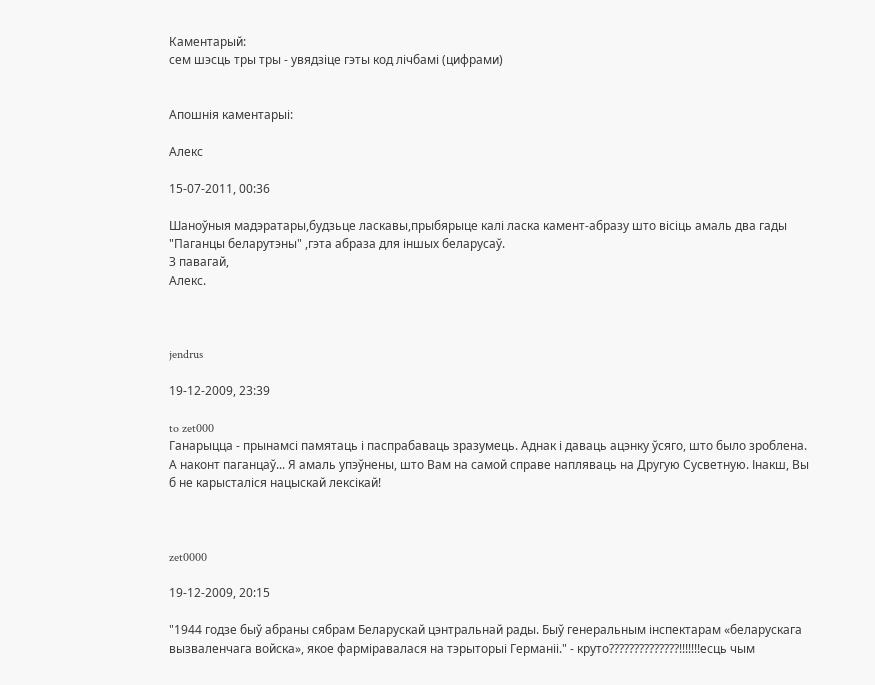Каментарый:
сем шэсць тры тры - увядзіце гэты код лічбамі (цифрами)


Апошнія каментарыі:

Алекс

15-07-2011, 00:36

Шаноўныя мадэратары,будзьце ласкавы,прыбярыце калі ласка камент-абразу што вісіць амаль два гады "Паганцы беларутэны" ,гэта абраза для іншых беларусаў.
З павагай,
Алекс.



jendrus

19-12-2009, 23:39

to zet000
Ганарыцца - прынамсі памятаць і паспрабаваць зразумець. Аднак і даваць ацэнку ўсяго, што было зроблена.
А наконт паганцаў... Я амаль упэўнены, што Вам на самой справе напляваць на Другую Сусветную. Інакш, Вы б не карысталіся нацыскай лексікай!



zet0000

19-12-2009, 20:15

"1944 годзе быў абраны сябрам Беларускай цэнтральнай рады. Быў генеральным інспектарам «беларускага вызваленчага войска», якое фарміравалася на тэрыторыі Германіі." - круто??????????????!!!!!!!есць чым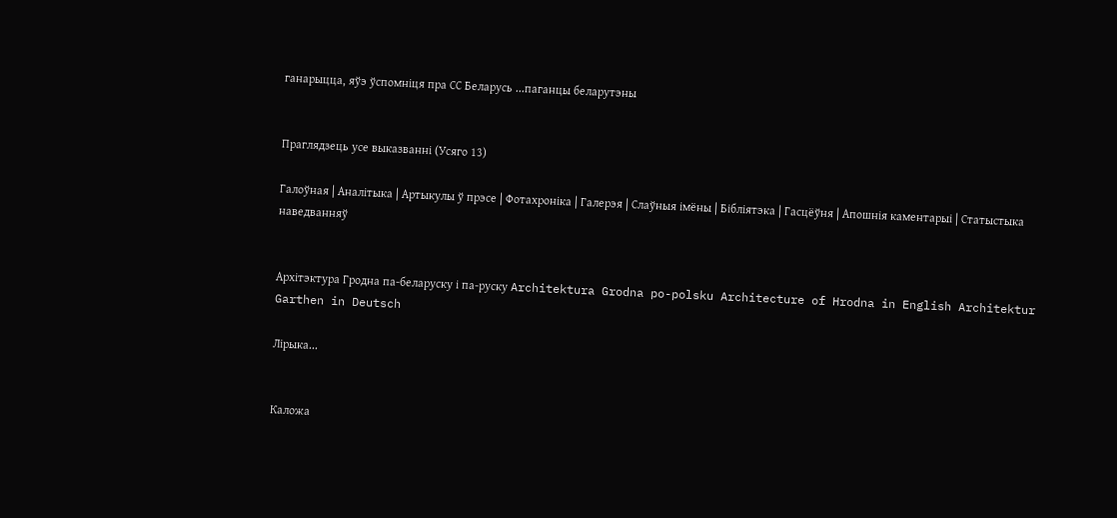ганарыцца, яўэ ўспомніця пра СС Беларусь ...паганцы беларутэны


Праглядзець усе выказванні (Усяго 13)

Галоўная | Аналітыка | Артыкулы ў прэсе | Фотахроніка | Галерэя | Слаўныя імёны | Бібліятэка | Гасцёўня | Апошнія каментарыі | Статыстыка наведванняў


Архітэктура Гродна па-беларуску і па-руску Architektura Grodna po-polsku Architecture of Hrodna in English Architektur Garthen in Deutsch

Лірыка...


Каложа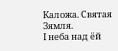Каложа. Святая Зямля.
І неба над ёй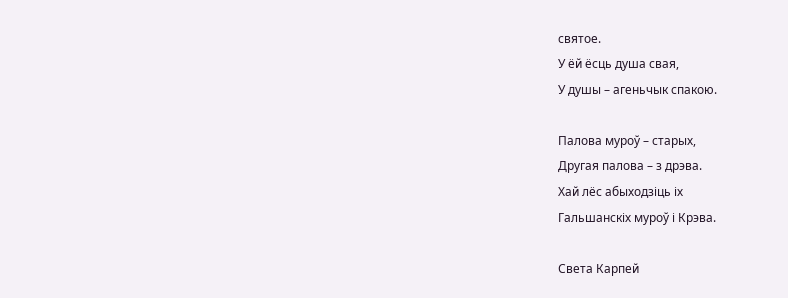святое.
У ёй ёсць душа свая,
У душы – агеньчык спакою.

Палова муроў – старых,
Другая палова – з дрэва.
Хай лёс абыходзіць іх
Гальшанскіх муроў і Крэва.

Света Карпей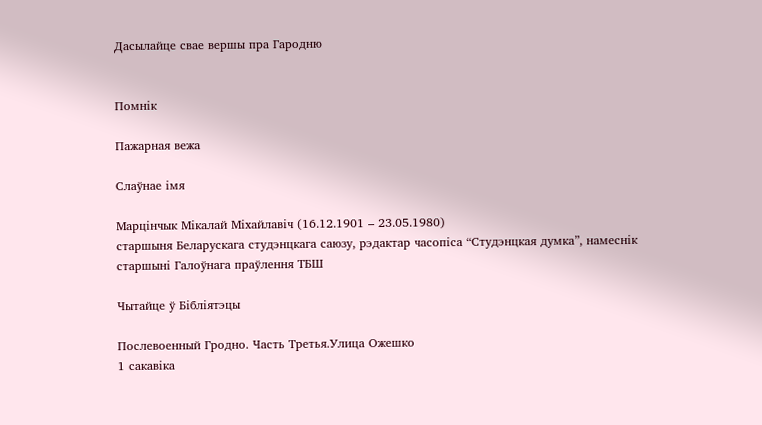Дасылайце свае вершы пра Гародню


Помнік

Пажарная вежа

Слаўнае імя

Марцінчык Мікалай Міхайлавіч (16.12.1901 – 23.05.1980)
старшыня Беларускага студэнцкага саюзу, рэдактар часопіса “Студэнцкая думка”, намеснік старшыні Галоўнага праўлення ТБШ

Чытайце ў Бібліятэцы

Послевоенный Гродно. Часть Третья.Улица Ожешко
1 сакавіка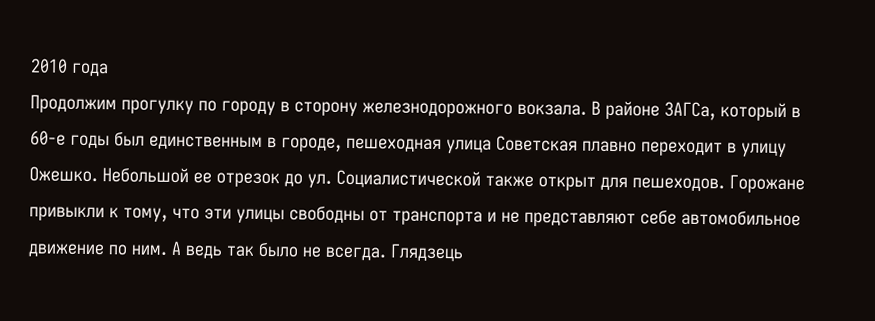2010 года
Продолжим прогулку по городу в сторону железнодорожного вокзала. В районе ЗАГСа, который в 60-е годы был единственным в городе, пешеходная улица Советская плавно переходит в улицу Ожешко. Небольшой ее отрезок до ул. Социалистической также открыт для пешеходов. Горожане привыкли к тому, что эти улицы свободны от транспорта и не представляют себе автомобильное движение по ним. А ведь так было не всегда. Глядзець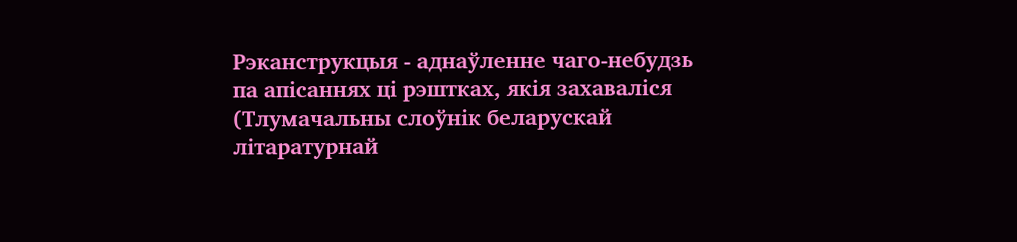Рэканструкцыя - аднаўленне чаго-небудзь па апісаннях ці рэштках, якія захаваліся
(Тлумачальны слоўнік беларускай літаратурнай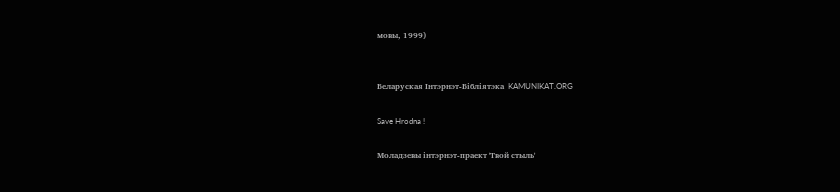мовы, 1999)


Беларуская Інтэрнэт-Бібліятэка  KAMUNIKAT.ORG

Save Hrodna !

Моладзевы інтэрнэт-праект 'Твой стыль'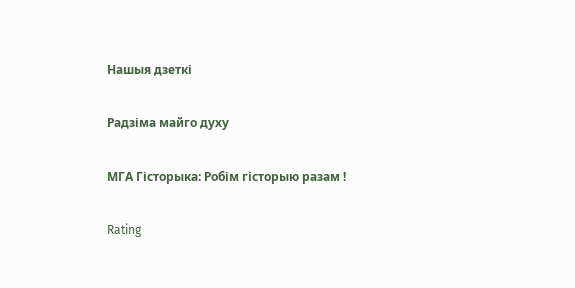Нашыя дзеткі

Радзіма майго духу

МГА Гісторыка: Робім гісторыю разам !

Rating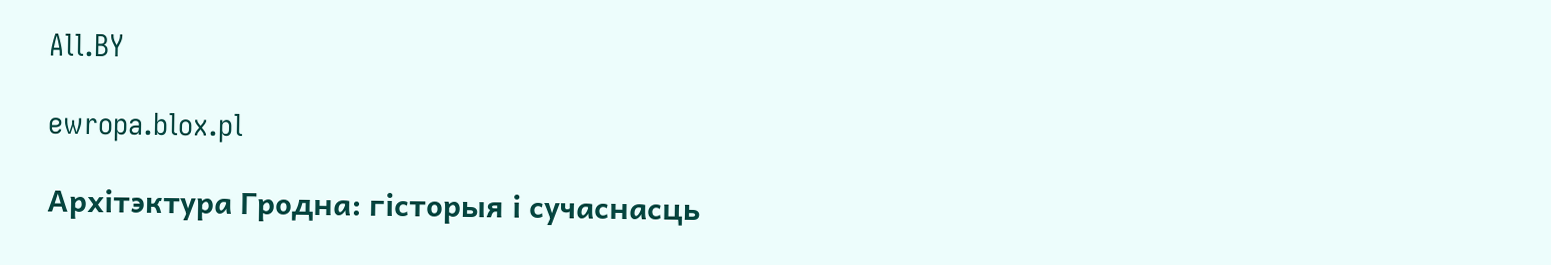All.BY

ewropa.blox.pl

Архітэктура Гродна: гісторыя і сучаснасць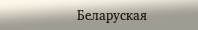Беларуская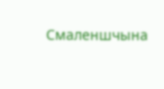Смаленшчына